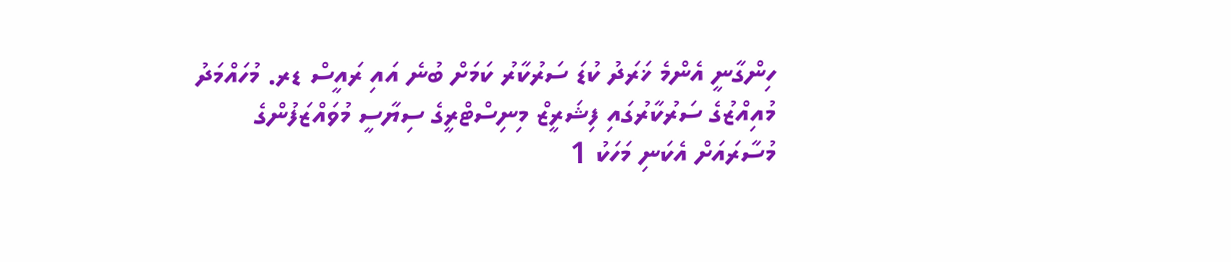ހިންގާނީ އެންމެ ޚަރަދު ކުޑަ ސަރުކާރު ކަމަށް ބުނެ އައި ރައީސް ޑރ. މުހައްމަދު މުއިއްޒުގެ ސަރުކާރުގައި ފިޝަރީޒް މިނިސްޓްރީގެ ސިޔާސީ މުވައްޒަފުންގެ މުސާރައަށް އެކަނި މަހަކު 1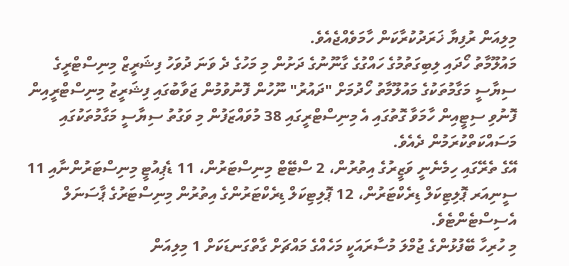މިލިއަން ރުފިޔާ ޚަރަދުކުރާކަން ހާމަވެއްޖެއެވެ.
މައުލޫމާތު ހޯދައި ލިބިގަތުމުގެ ހައްގުގެ ގާނޫނުގެ ދަށުން މި މަހުގެ ދެ ވަނަ ދުވަހު ފިޝަރީޒް މިނިސްޓްރީގެ ސިޔާސީ މަގާމުތަކުގެ މައުލޫމާތު ހޯދުމަށް "ދައުރު" ނޫހުން ފޮނުވުމުން ޖަވާބުގައި ފިޝަރީޒު މިނިސްޓްރީއިން ފޮނުވި ސިޓީއިން ހާމަވާ ގޮތުގައި އެ މިނިސްޓްރީގައި 38 މުވައްޒަފުން މި ވަގުތު ސިޔާސީ މަގާމުތަކުގައި މަސައްކަތްކުރަމުން ދެއެވެ.
އޭގެ ތެރޭގައި ހިމެނެނީ ވަޒީރުގެ އިތުރުން، 2 ސްޓޭޓް މިނިސްޓަރުން، 11 ޑެޕިއުޓީ މިނިސްޓަރުންނާއި 11 ސީނިއަރ ޕޮލިޓިކަލް ޑިރެކްޓަރުން، 12 ޕޮލިޓިކަލް ޑިރެކްޓަރުންގެ އިތުރުން މިނިސްޓަރުގެ ޕާސަނަލް އެސިސްޓެންޓެވެ.
މި ހުރިހާ ބޭފުޅުންގެ ޖުމްލަ މުސާރައަކީ މަހެއްގެ މައްޗަށް ގާތްގަނޑަކަށް 1 މިލިއަން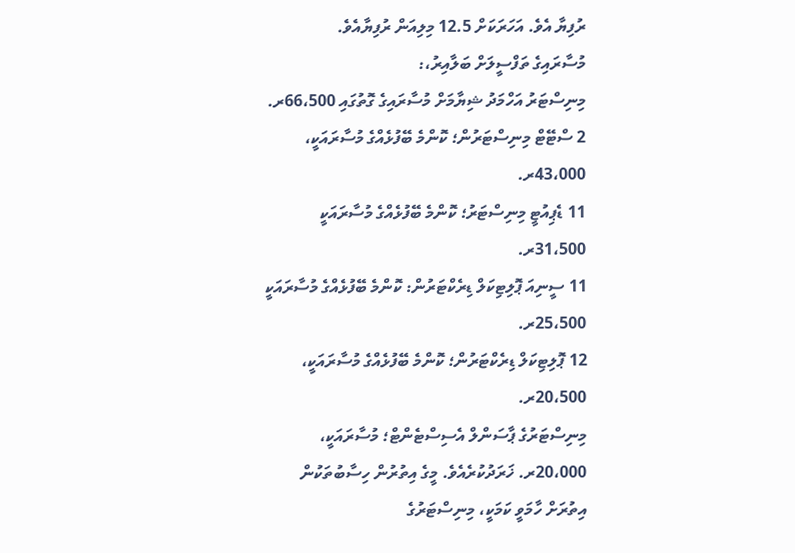ރުފިޔާ އެވެ. އަހަރަކަށް 12.5 މިލިއަން ރުފިޔާއެވެ.
މުސާރައިގެ ތަފްސީލަށް ބަލާއިރު،:
މިނިސްޓަރު އަހްމަދު ޝިޔާމަށް މުސާރައިގެ ގޮތުގައި 66،500ރ.
2 ސްޓޭޓް މިނިސްޓަރުން؛ ކޮންމެ ބޭފުޅެއްގެ މުސާރައަކީ، 43،000ރ.
11 ޑެޕިއުޓީ މިނިސްޓަރު؛ ކޮންމެ ބޭފުޅެއްގެ މުސާރައަކީ 31،500ރ.
11 ސީނިއަ ޕޮލިޓިކަލް ޑިރެކްޓަރުން: ކޮންމެ ބޭފުޅެއްގެ މުސާރައަކީ 25،500ރ.
12 ޕޮލިޓިކަލް ޑިރެކްޓަރުން؛ ކޮންމެ ބޭފުޅެއްގެ މުސާރައަކީ، 20،500ރ.
މިނިސްޓަރުގެ ޕާސަންލް އެސިސްޓެންޓް؛ މުސާރައަކީ، 20،000ރ. ޚަރަދުކުރެއެވެ. މީގެ އިތުރުން ހިސާބުތަކުން އިތުރަށް ހާމަވީ ކަމަކީ، މިނިސްޓަރުގެ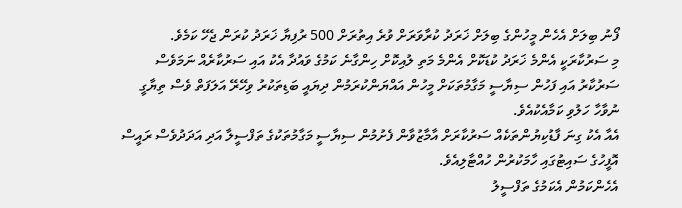ފޯނު ބިލަށް އެހެން މީހުންގެ ބިލަށް ޚަރަދު ކުރާވަރަށް ވުރެ އިތުރަށް 500 ރުފިޔާ ޚަރަދު ކުރަން ޖެހޭ ކަމެވެ.
މި ސަރުކާރަކީ އެންމެ ޚަރަދު ކުޑަކޮށް އެންމެ މަތި ލުއިކޮށް ހިންގާނެ ކަމުގެ ވައުދާ އެކު އައި ސަރުކާރެއް ނަމަވެސް ސަރުކާރު އައި ފަހުން ސިޔާސީ މަގާމުތަކަށް މީހުން އައްޔަންކުރަމުން ދިޔައީ ބަޑިތަކުރު ވިހޭރޭ އަލަފަތް ވެސް ތިޔާގީ ނުވާހާ ހަލުވި ކަމާއެކުއެވެ.
އެއާ އެކު ގިނަ ފާޑުކިޔުންތަކެއް ސަރުކާރަށް އާމާޒުވާން ފެށުމުން ސިޔާސީ މަގާމުތަކުގެ ތަފްސީލާ އަދި އަދަދުވެސް ރައީސް އޮފީހުގެ ސައިޓުގައި ހާމަކުރުން ހުއްޓާލިއެވެ.
އެހެންކަމުން އެކަމުގެ ތަފްސީލު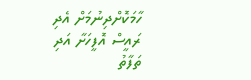ހާމަކޮށްދިނުމަށް އެދި ރައީސް އޮފީހަށާ އަދި ތަފާތު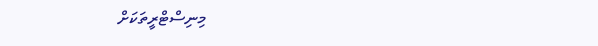މިނިސްޓްރީތަކަށް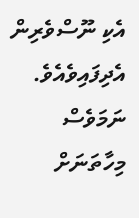އެކި ނޫސްވެރިން އެދިފައިވެއެވެ. ނަމަވެސް މިހާތަނަށް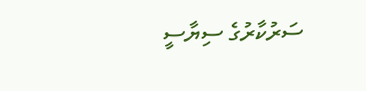ސަރުކާރުގެ ސިޔާސީ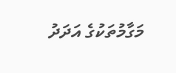މަގާމުތަކުގެ އަދަދު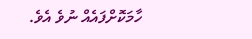ހާމަކޮށްފައެއް ނުވެ އެވެ.